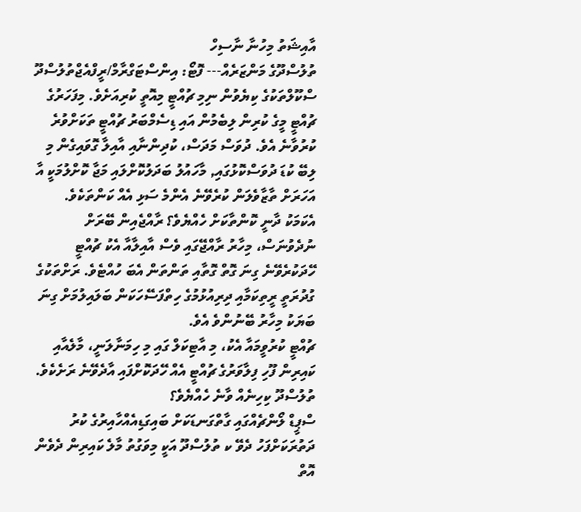އާއިޝަތު މިހުނާ ނާސިހް
ތުލުސްދޫގެ މަންޒަރެއް--- ފޮޓޯ: އިންސްޓަގްރާމް/ރީފްއެޖްތުލުސްދޫ
ސްކޫލްތަކުގެ ކިޔެވުން ނިމި ޗުއްޓީ މިއޮތީ ކުރިއަށެވެ. މިފަހަރުގެ ޗުއްޓީ މީގެ ކުރިން ލިބެމުން އައި ޑިސެމްބަރު ޗުއްޓީ ތަކަށްވުރެ ކުރުވާނެ އެވެ. ދުވަސް މަދަސް، ކުދިންނާއި އާއިލާ ގޮވައިގެން މި ލިބޭ ކުޑަ ދުވަސްކޮޅުގައި, މާހައުލު ބަދަލުކޮށްލައި މަޖާ ކޮށްލުމަކީ އާ އަހަރަށް ތާޒާވެލަން ކުރެވޭނެ އެންމެ ސަޅި އެއް ކަންތަކެވެ.
އެކަމަކު ދާނީ ކޮންތާކަށް ހެއްޔެވެ؟ ރާއްޖެއިން ބޭރަށް ނުދެވުނަސް، މިހާރު ރާއްޖޭގައި ވެސް އާއިލާއާ އެކު ޗުއްޓީ ހޭދަކުރެވޭނެ ގިނަ ގޮތް ގޮތާއި ތަންތަން އެބަ ހުއްޓެވެ. ރަށްތަކުގެ ގުދުރަތީ ރީތިކަމާއި ދިރިއުޅުމުގެ ހިތްފަސޭހަކަން ބަލައިލުމަށް ގިނަ ބަޔަކު މިހާރު ބޭނުންވެ އެވެ.
ޗުއްޓީ ކުރުވީމައާ އެކު، މި އާޓިކަލް ގައި މި ހިމަނާލަނީ، މާލެއާއި ކައިރިން ފޫހި ފިލާވަރުގެ ޗުއްޓީ އެއް ހޭދަކޮށްފައި އާދެވޭނެ ރަށެކެވެ. ތުލުސްދޫ ކިހިނެއް ވާނެ ހެއްޔެވެ؟
ސްޕީޑް ލޯންޗެއްގައި ގާތްގަނޑަކަށް ބައިގަޑިއެއްހާއިރުގެ ކުރު ދަތުރަކަށްފަހު ދެވޭ ކ ތުލުސްދޫ އަކީ މިވަގުތު މާލެ ކައިރިން ދެވެން އޮތް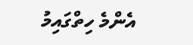އެންމެ ހިތްގައިމު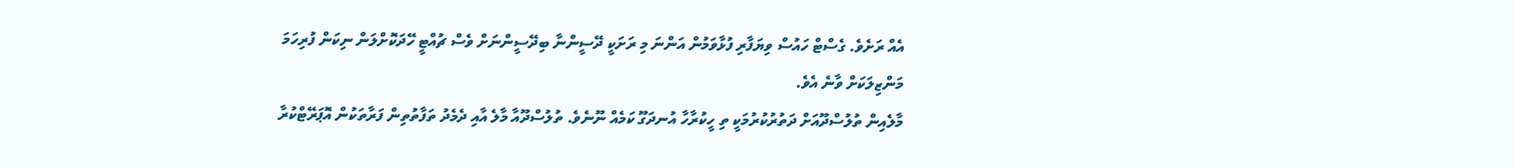އެއް ރަށެވެ. ގެސްޓް ހައުސް ވިޔަފާރި ފުޅާވަމުން އަންނަ މި ރަށަކީ ދޭސީންނާ ބިދޭސީންނަށް ވެސް ޗުއްޓީ ހޭދަކޮށްލަން ނިކަން ފުރިހަމަ މަންޒިލަކަށް ވާނެ އެވެ.
މާލެއިން ތުލުސްދޫއަށް ދަތުރުކުރުމަކީ ތި ހީކުރާހާ އުނދަގޫ ކަމެއް ނޫނެވެ. ތުލުސްދޫއާ މާލެ އާއި ދެމެދު ތަފާތުތިން ފަރާތަކުން އޮޕަރޭޓްކުރާ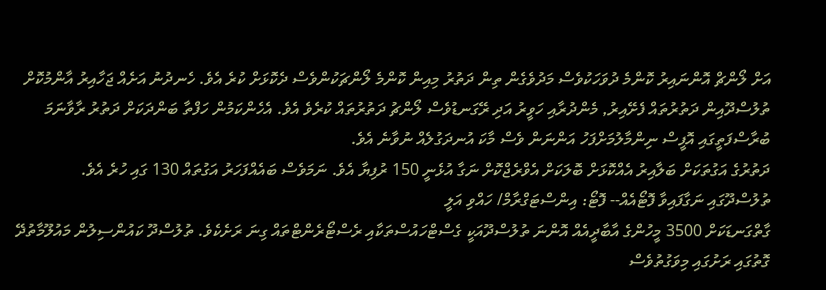އަށް ލޯންޗް އޮންނައިރު ކޮންމެ ދުވަހަކުވެސް މަދުވެގެން ތިން ދަތުރު މިއިން ކޮންމެ ލޯންޗަކުންވެސް ދެކޮޅަށް ކުރެ އެވެ. ހެނދުނު އަށެއް ޖަހާއިރު އާންމުކޮށް ތުލުސްދޫއިން ދަތުރުތައް ފެށޭއިރު, މެންދުރާއި ހަވީރު އަދި ރޭގަނޑުވެސް ލޯންޗު ދަތުރުތައް ކުރެވެ އެވެ. އެހެންކަމުން ހަފްތާ ބަންދަކަށް ދަތުރު ރާވާނަމަ ބުރާސްފަތީގައި އޮފީސް ނިންމާލުމަށްފަހު އަންނަން ވެސް މާކަ އުނދަގުލެއް ނުވާނެ އެވެ.
ދަތުރުގެ އަގުތަކަށް ބަލާއިރު އެއްކޮޅަށް ބޮލަކަށް އެވްރެޖްކޮށް ނަގާ އުޅެނީ 150 ރުފިޔާ އެވެ. ނަމަވެސް ބައެއްފަހަރު އަގުތައް 130 ގައި ހުރެ އެވެ.
ތުލުސްދޫގައި ނަގާފައިވާ ފޮޓޯއެއް-- ފޮޓޯ: އިންސްޓަގްރާމް/ ހައްވި އަލީ
ގާތްގަނޑަކަށް 3500 މީހުންގެ އާބާދީއެއް އޮންނަ ތުލުސްދޫއަކީ ގެސްޓްހައުސްތަކާއި ރެސްޓޯރެންޓްތައް ގިނަ ރަށެކެވެ. ތުލުސްދޫ ކައުންސިލުން މައުލޫމާތުދޭ ގޮތުގައި ރަށުގައި މިވަގުތުވެސް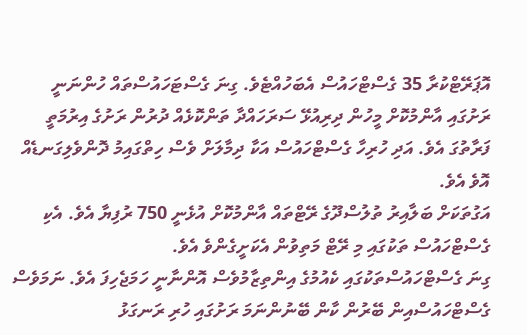އޮޕަރޭޓްކުރާ 35 ގެސްޓްހައުސް އެބަހުއްޓެވެ. ގިނަ ގެސްޓަހައުސްތައް ހުންނަނީ ރަށުގައި އާންމުކޮށް މީހުން ދިރިއުޅޭ ސަރަހައްދާ ތަންކޮޅެއް ދުރުން ރަށުގެ އިރުމަތީ ފަރާތުގަ އެވެ. އަދި ހުރިހާ ގެސްޓްހައުސް އަކާ ދިމާލަށް ވެސް ހިތްގައިމު ދޮންވެލިގަނޑެއް އޮވެ އެވެ.
އަގުތަކަށް ބަލާއިރު ތުލުސްދޫގެ ރޭޓްތައް އާންމުކޮށް އުޅެނީ 750 ރުފިޔާ އެވެ. އެކި ގެސްޓްހައުސް ތަކުގައި މި ރޭޓް މަތިވުން އެކަށީގެންވެ އެވެ.
ގިނަ ގެސްޓްހައުސްތަކުގައި ކެއުމުގެ އިންތިޒާމުވެސް އޮންނާނީ ހަމަޖެހިފަ އެވެ. ނަމަވެސް ގެސްޓްހައުސްއިން ބޭރުން ކާން ބޭނުންނަމަ ރަށުގައި ހުރި ރަނގަޅު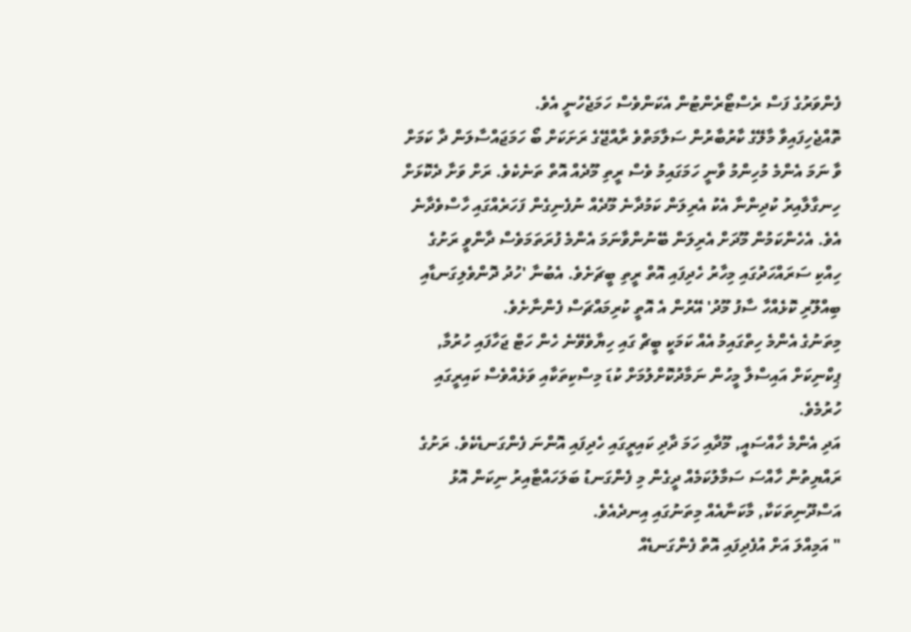ފެންވަރުގެ ފަސް ރެސްޓޯރެންޓުން އެކަންވެސް ހަމަޖެހުނީ އެވެ.
ތޮއްޖެހިފައިވާ މާލޭގެ ކާރުބާރުން ސަލާމަތްވެ ރާއްޖޭގެ ރަށަކަށް ބޯ ހަމަޖައްސާލަން ދާ ކަމަށް ވާ ނަމަ އެންމެ މުހިންމު ވާނީ ހަމަގައިމު ވެސް ރީތި މޫދެއް އޮތް ތަނެކެވެ. ރަށް ވަށާ ދެކޮޅަށް ހިނގާލާއިރު ކުދިންނާ އެކު އެރިލަން ކަމުދާނެ މޫދެއް ނުފެނިގެން ފަހަރެއްގައި ހާސްވެދާނެ އެވެ. އެހެންކަމުން މޫދަށް އެރިލަން ބޭނުންވާނަމަ އެންމެ ފުރަތަމަވެސް ދާންވީ ރަށުގެ ހިއްކި ސަރައްހަދުގައި މިހާރު ހެދިފައި އޮތް ރީތި ބީޗަށެވެ. އެބުނާ 'ހުދު ދޮންވެލިގަނޑާއި ބިއްލޫރި ކޮޅެއްހާ ސާފު މޫދު' އޭރުން އެ އޮތީ ކުރިމައްޗަސް ފެންނާށެވެ.
މިތަނުގެ އެންމެ ހިތްގައިމު އެއް ކަމަކީ ބީޗް ގައި ހިޔާވެވޭނެ ހެން ހަޓް ޖަހާފައި ހުރުމާ, ޕިކްނިކަށް އައިސްލާ މީހުން ނަމާދުކޮށްލުމަށް ކުޑަ މިސްކިތަކާއި ވަޅެއްވެސް ކައިރީގައި ހުރުމެވެ.
އަދި އެންމެ ހާއްސައީ, މޫދާއި ހަމަ ދާދި ކައިރީގައި ހެދިފައި އޮންނަ ފެންގަނޑެކެވެ. ރަށުގެ ރައްޔިތުން ހާއްސަ ސަމާލުކަމެއް ދީގެން މި ފެންގަނޑު ބަލަހައްޓާއިރު ނިކަން އޮޅު އަސްދޫނިތަކަކާ, މާކަނާއެއް މިތަނުގައި އިނދެއެވެ.
" އަމިއްލަ އަށް އުފެދިފައި އޮތް ފެންގަނޑެއް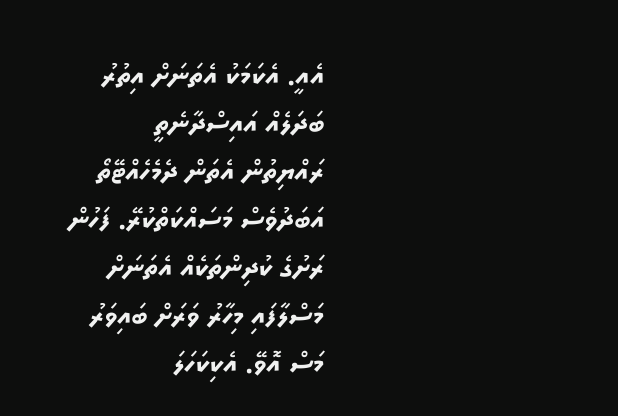އެއީ. އެކަމަކު އެތަނަށް އިތުރު ބަދަލެއް އައިސްދާނެތީ ރައްޔިތުން އެތަން ދެމެހެއްޓޭތޯ އަބަދުވެސް މަސައްކަތްކުރޭ. ފަހުން ރަށުގެ ކުދިންތަކެއް އެތަނަށް މަސްލާފައި މިހާރު ވަރަށް ބައިވަރު މަސް އޮވޭ. އެކިކަހަލަ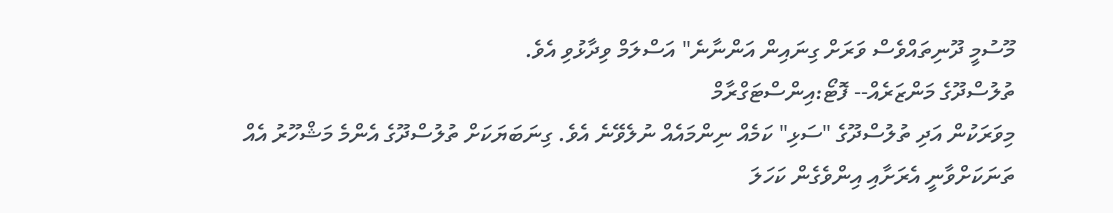މޫސުމީ ދޫނިތައްވެސް ވަރަށް ގިނައިން އަންނާނެ" އަސްލަމް ވިދާޅުވި އެވެ.
ތުލުސްދޫގެ މަންޒަރެއް-- ފޮޓޯ:އިންސްޓަގްރާމް
މިވަރަކުން އަދި ތުލުސްދޫގެ "ސަޅި" ކަމެއް ނިންމައެއް ނުލެވޭނެ އެވެ. ގިނަބަޔަކަށް ތުލުސްދޫގެ އެންމެ މަޝްހޫރު އެއް ތަނަކަށްވާނީ އެރަށާއި އިންވެގެން ކަހަލަ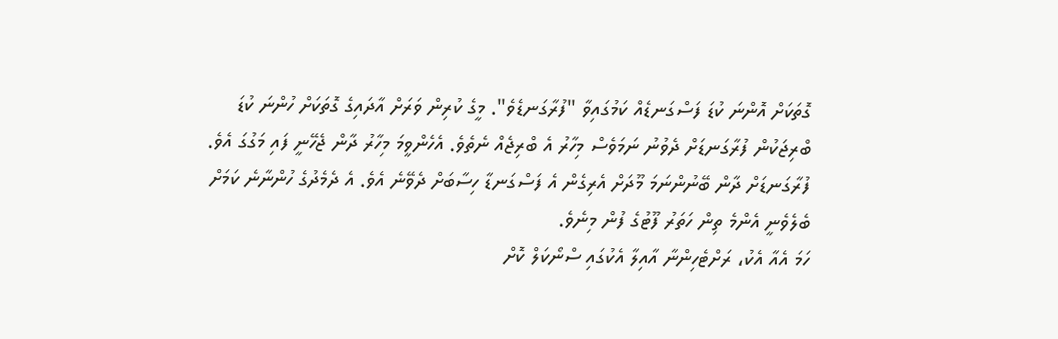ގޮތަކަށް އޮންނަ ކުޑަ ފަސްގަނޑެއް ކަމުގައިވާ "ފުރާގަނޑެވެ". މީގެ ކުރިން ވަރަށް އާދައިގެ ގޮތަކަށް ހުންނަ ކުޑަ ބްރިޖަކުން ފުރާގަނޑަށް ދެވުނު ނަމަވެސް މިހާރު އެ ބްރިޖެއް ނެތެވެ. އެހެންވީމަ މިހާރު ދާން ޖެހޭނީ ފައި މަގުގަ އެވެ.
ފުރާގަނޑަށް ދާން ބޭނުންނަމަ މޫދަށް އެރިގެން އެ ފަސްގަނޑާ ހިސާބަށް ދެވޭނެ އެވެ. އެ ދެމެދުގެ ހުންނާނެ ކަމަށް ބެލެވެނީ އެންމެ ތިން ހަތަރު ފޫޓުގެ ފުން މިނެވެ.
ހަމަ އެއާ އެކު، ރަށްޓެހިންނާ އާއިލާ އެކުގައި ސްނޯކަލް ކޮށް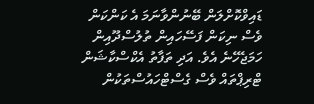ޑައިވްކޮށްލަން ބޭނުންވާނަމަ އެ ކަންކަން ވެސް ނިކަން ފަސޭހައިން ތުލުސްދޫއިން ހަމަޖެހޭނެ އެވެ. އަދި ތަފާތު އެކްސްކާޝަން ޓްރިޕްތައް ވެސް ގެސްޓްހައުސްތަކުން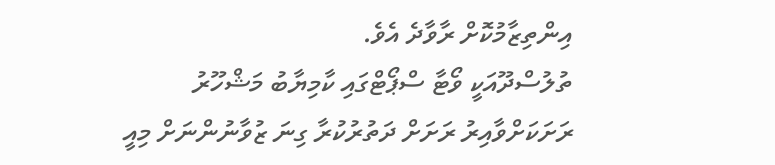އިންތިޒާމުކޮށް ރާވާދެ އެވެ.
ތުލުސްދޫއަކީ ވޯޓާ ސްޕޯޓްގައި ކާމިޔާބު މަޝްހޫރު ރަށަކަށްވާއިރު ރަށަށް ދަތުރުކުރާ ގިނަ ޒުވާނުންނަށް މިއީ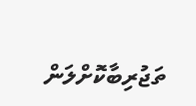ތަޖުރިބާކޮށްލަން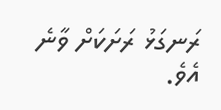ރަނގަޅު ރަށަކަށް ވާނެ އެވެ.